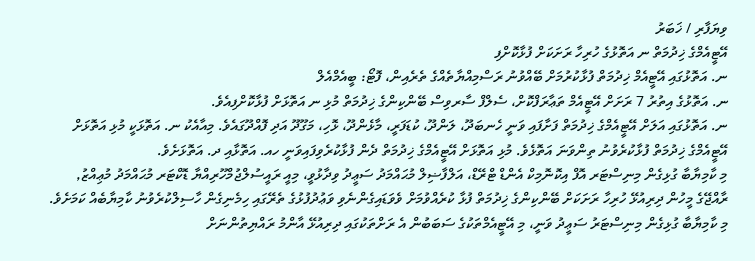ވިޔަފާރި / ޚަބަރު
އޭޓީއެމްގެ ޚިދުމަތް ނ އަތޮޅުގެ ހުރިހާ ރަށަކަށް ފުޅާކޮށްފި
ނ. އަތޮޅުގައި އޭޓީއެމް ޚިދުމަތް ފުޅާކުރުމަށް ބޭއްވުނު ރަސްމިއްޔާތެއްގެ ތެރެއިން، ފޮޓޯ: ބީއެމްއެލް
ނ. އަތޮޅުގެ އިތުރު 7 ރަށަށް އޭޓީއެމް ތަޢާރަފްކޮށް، ސެލްފް ސާރވިސް ބޭންކިންގެ ޚިދުމަތް މުޅި ނ އަތޮޅަށް ފުޅާކޮށްފިއެވެ.
ނ. އަތޮޅުގައި އަލަށް އޭޓީއެމްގެ ޚިދުމަތް ފަށާފައި ވަނީ ހެނބަދޫ، ލަންދޫ، ކުޑަފަރީ، މާޅެންދޫ، ޅޮހި، މަގޫދޫ އަދި ފޮއްދޫގައެވެ. މިއާއެކު ނ. އަތޮޅަކީ މުޅި އަތޮޅަށް އޭޓީއެމްގެ ޚިދުމަތް ފުޅާކުރެވުނު ތިންވަނަ އަތޮޅެވެ. މުޅި އަތޮޅަށް އޭޓީއެމްގެ ޚިދުމަތް ދެން ފުޅާކުރެވިފައިވަނީ ހއ. އަތޮޅާއި ދ. އަތޮޅަށެވެ.
މި ކާމިޔާބާ ގުޅިގެން މިނިސްޓަރ އޮފް އިކޮނޮމިކް އެންޑް ޓްރޭޑް، އަލްފާޟިލް މުޙައްމަދު ސަޢީދު ވިދާޅުވީ، މިއީ ރައީސުލްޖުމްހޫރިއްޔާ ޑޮކްޓަރ މުޙައްމަދު މުޢިއްޒު, ރާއްޖޭގެ މީހުން ދިރިއުޅޭ ހުރިހާ ރަށަކަށް ބޭންކިންގެ ޚިދުމަތް ފުޅާ ކުރެއްވުމަށް ވެވަޑައިގެންނެވި ވަޢުދުފުޅުގެ ތެރޭގައި ހިމެނިގެން ހާސިލްކުރެވުނު ކާމިޔާބެއް ކަމަށެވެ.
މި ކާމިޔާބާ ގުޅިގެން މިނިސްޓަރު ސަޢީދު ވަނީ، މި އޭޓީއެމްތަކުގެ ސަބަބުން އެ ރަށްތަކުގައި ދިރިއުޅޭ އާންމު ރައްޔިތުންނަށް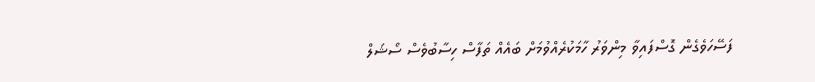ފަސޭހަވެގެން ގޮސްފައިވާ މިންވަރު ހާމަކުރެއްވުމަށް ބައެއް ތަފާސް ހިސާބުވެސް ސޯޝަލް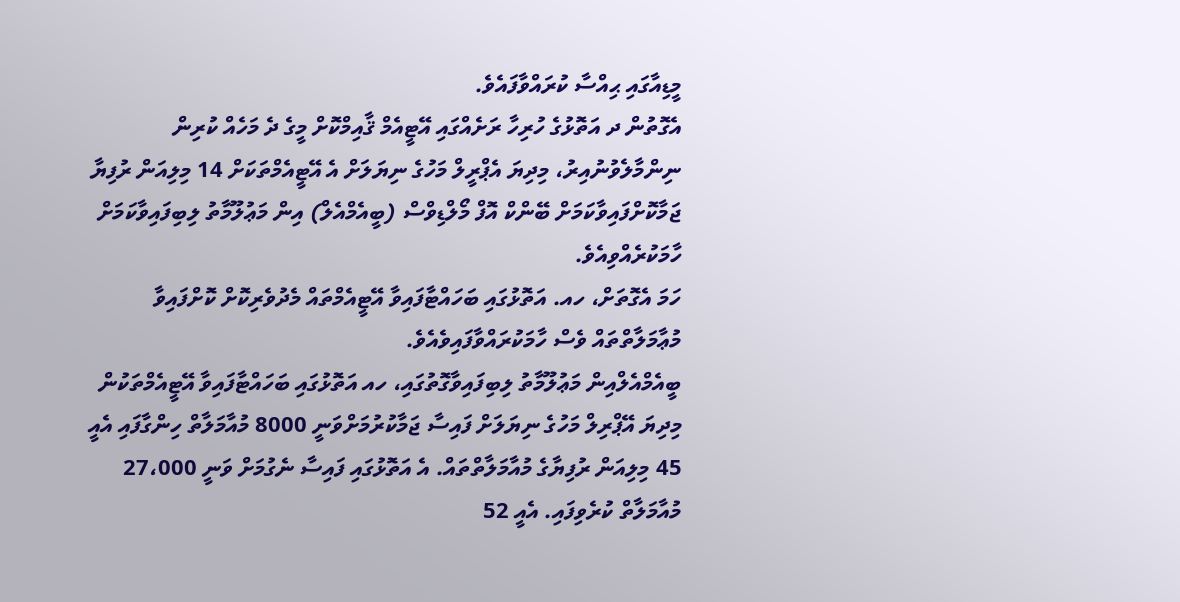މީޑިއާގައި ޙިއްސާ ކުރައްވާފައެވެ.
އެގޮތުން ދ އަތޮޅުގެ ހުރިހާ ރަށެއްގައި އޭޓީއެމް ޤާއިމްކޮށް މީގެ ދެ މަހެއް ކުރިން ނިންމާލެވުނުއިރު، މިދިޔަ އެޕްރީލް މަހުގެ ނިޔަލަށް އެ އޭޓީއެމްތަކަށް 14 މިލިއަން ރުފިޔާ ޖަމާކޮށްފައިވާކަމަށް ބޭންކް އޮފް މޯލްޑިވްސް (ބީއެމްއެލް) އިން މަޢުލޫމާތު ލިބިފައިވާކަމަށް ހާމަކުރެއްވިއެވެ.
ހަމަ އެގޮތަށް، ހއ. އަތޮޅުގައި ބަހައްޓާފައިވާ އޭޓީއެމްތައް މެދުވެރިކޮށް ކޮށްފައިވާ މުޢާމަލާތްތައް ވެސް ހާމަކުރައްވާފައިވެއެވެ.
ބީއެމްއެލްއިން މަޢުލޫމާތު ލިބިފައިވާގޮތުގައި، ހއ އަތޮޅުގައި ބަހައްޓާފައިވާ އޭޓީއެމްތަކުން މިދިޔަ އޭޕްރިލް މަހުގެ ނިޔަލަށް ފައިސާ ޖަމާކުރުމަށްވަނީ 8000 މުއާމަލާތް ހިންގާފައި އެއީ 45 މިލިއަން ރުފިޔާގެ މުއާމަލާތްތައް. އެ އަތޮޅުގައި ފައިސާ ނެގުމަށް ވަނީ 27،000 މުއާމަލާތް ކުރެވިފައި. އެއީ 52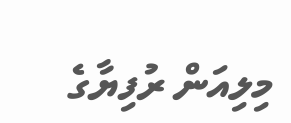މިލިއަން ރުފިޔާގެ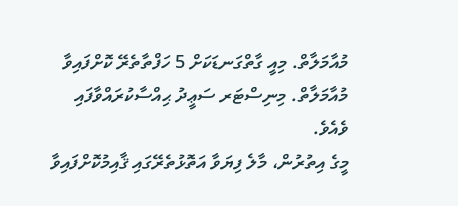މުއާމަލާތް. މިއީ ގާތްގަނޑަކަށް 5 ހަފްތާތެރޭ ކޮށްފައިވާ މުއާމަލާތް. މިނިސްޓަރ ސަޢީދު ޙިއްސާކުރައްވާފައި ވެއެވެ.
މީގެ އިތުރުން، މާލެ ފިޔަވާ އަތޮޅުތެރޭގައި ޤާއިމުކޮށްފައިވާ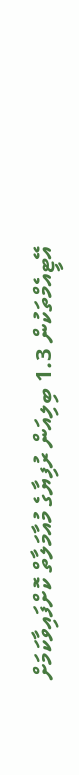އޭޓީއެމްތަކުން 1.3 ބިލިއަން ރުފިޔާގެ މުއާމަލާތް ކޮށްފައިވާކަމަށް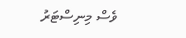ވެސް މިނިސްޓަރު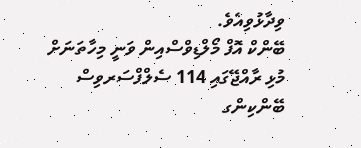ވިދާޅުވިއެވެ.
ބޭންކް އޮފް މޯލްޑިވްސްއިން ވަނީ މިހާތަނަށް މުޅި ރާއްޖޭގައި 114 ސެލްފްސަރވިސް ބޭންކިންގ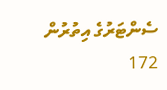ސެންޓަރުގެ އިތުރުން 172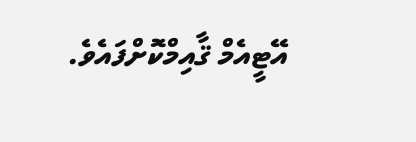އޭޓީއެމް ޤާއިމްކޮށްފައެވެ.